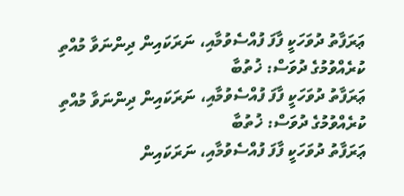ޢަރަފާތު ދުވަހަކީ ފާފަ ފުއްސެވުމާއި، ނަރަކައިން ދިންނަވާ މުއްތި ކުރެއްވުމުގެ ދުވަސް: ޚުތުބާ
ޢަރަފާތު ދުވަހަކީ ފާފަ ފުއްސެވުމާއި، ނަރަކައިން ދިންނަވާ މުއްތި ކުރެއްވުމުގެ ދުވަސް: ޚުތުބާ
ޢަރަފާތު ދުވަހަކީ ފާފަ ފުއްސެވުމާއި، ނަރަކައިން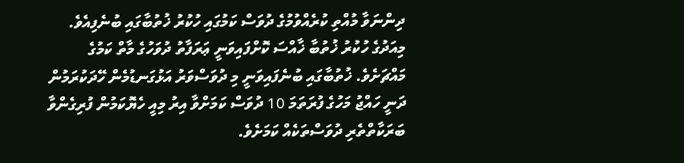ދިންނަވާ މުއްތި ކުރެއްވުމުގެ ދުވަސް ކަމުގައި ހުކުރު ޚުތުބާގައި ބުނެފިއެވެ.
މިއަދުގެ ހުކުރު ޚުތުބާ ޚާއްސަ ކޮށްފައިވަނީ ޢަރަފާތު ދުވަހުގެ މާތް ކަމުގެ މައްޗަށެވެ. ޚުތުބާގައި ބުނެފައިވަނީ މި ދުވަސްވަރު އަޅުގަނޑުމެން ހޭދަކުރަމުން ދަނީ ހައްޖު މަހުގެ ފުރަތަމަ 10 ދުވަސް ކަމަށްވާ އިރު މިއީ ހެޔޮކަމުން ފުރިގެންވާ ބަރަކާތްތެރި ދުވަސްތަކެއް ކަމަށެވެ.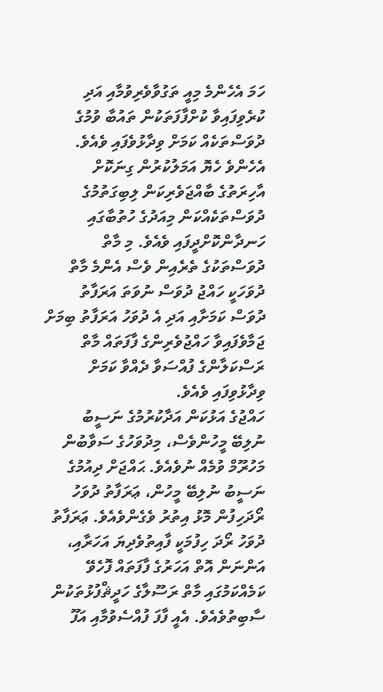ހަމަ އެހެންމެ މިއީ ތަގުވާވެރިވުމާއި އަދި ކުރެވިފައިވާ ކުށްފާފަތަކުން ތައުބާ ވުމުގެ ދުވަސްތަކެއް ކަމަށް ވިދާޅުވެފައި ވެއެވެ.
އެހެންވެ ހެޔޮ އަމަލުކުރުން ގިނަކޮށް އާހިރަތުގެ ބާއްޖަވެރިކަން ލިބިގަތުމުގެ ދުވަސްތަކެއްކަން މިއަދުގެ ހުތުބާގައި ހަނދާންކޮށްދީފައި ވެއެވެ. މި މާތް ދުވަސްތަކުގެ ތެރެއިން ވެސް އެންމެ މާތް ދުވަހަކީ ހައްޖު ދުވަސް ނުވަތަ އަރަފާތު ދުވަސް ކަމަށާއި އަދި އެ ދުވަހު އަރަފާތު ބިމަށް ޖަމާވެފައިވާ ހައްޖުވެރިންގެ ފާފަތައް މާތް ރަސްކަލާންގެ ފުއްސަވާ ދެއްވާ ކަމަށް ވިދާޅުވިފައި ވެއެވެ.
ހައްޖުގެ އަޅުކަން އަދާކުރުމުގެ ނަސީބު ނުލިބޭ މީހުންވެސް، މިދުވަހުގެ ސަވާބުން މަހުރޫމް ވުމެއް ނުވެއެވެ. ޙައްޖަށް ދިއުމުގެ ނަސީބު ނުލިބޭ މީހުން، ޢަރަފާތު ދުވަހު ރޯދަހިފުން މޮޅު އިތުރު ވެގެންވެއެވެ. ޢަރަފާތު ދުވަހު ރޯދަ ހިފުމަކީ ފާއިތުވެދިޔަ އަހަރާއި، އަންނަން އޮތް އަހަރުގެ ފާފަތައް ފޮހެވޭ ކަމެއްކަމުގައި މާތް ރަސޫލާގެ ހަދީޘްފުޅުތަކުން ސާބިތުވެއެވެ. އެއީ ފާފަ ފުއްސެވުމާއި އަފޫ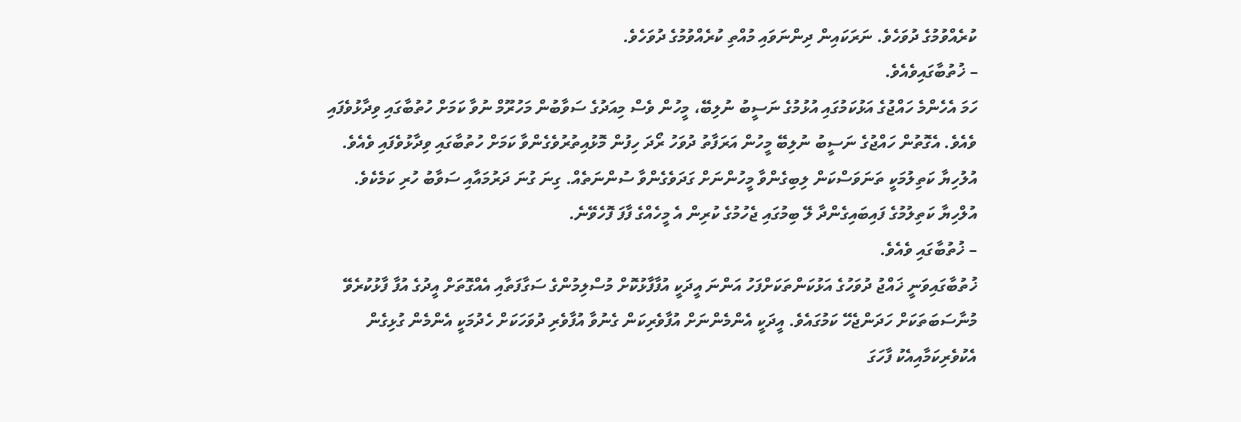ކުރެއްވުމުގެ ދުވަހެވެ. ނަރަކައިން ދިންނަވައި މުއްތި ކުރެއްވުމުގެ ދުވަހެވެ.
– ޚުތުބާގައިވެއެވެ.
ހަމަ އެހެންމެ ހައްޖުގެ އަޅުކަމުގައި އުޅުމުގެ ނަސީބު ނުލިބޭ، މީހުން ވެސް މިއަދުގެ ސަވާބުން މަހުރޫމް ނުވާ ކަމަށް ހުތުބާގައި ވިދާޅުވެފައި ވެއެވެ. އެގޮތުން ހައްޖުގެ ނަސީބު ނުލިބޭ މީހުން އަރަފާތު ދުވަހު ރޯދަ ހިފުން މޮޅުއިތުރުވެގެންވާ ކަމަށް ހުތުބާގައި ވިދާޅުވެފައި ވެއެވެ.
އުލުހިޔާ ކަތިލުމަކީ ތަނަވަސްކަން ލިބިގެންވާ މީހުންނަށް ގަދަވެގެންވާ ސުންނަތެއް. ގިނަ ގުނަ ދަރުމައާއި ސަވާބު ހުރި ކަމެކެވެ. އުލްހިޔާ ކަތިލުމުގެ ފައިބައިގެންދާ ލޭ ބިމުގައި ޖެހުމުގެ ކުރިން އެ މީހެއްގެ ފާފަ ފޮހެވޭނެ.
– ޚުތުބާގައި ވެއެވެ.
ޚުތުބާގައިވަނީ ޚައްޖު ދުވަހުގެ އަޅުކަންތަކަށްފަހު އަންނަ އީދަކީ އުފާފާޅުކޮށް މުސްލިމުންގެ ސަގާފަތާއި އެއްގޮތަށް އީދުގެ އުފާ ފާޅުކުރެވޭ މުނާސަބަތަކަށް ހަދަންޖެހޭ ކަމުގައެވެ. އީދަކީ އެންމެންނަށް އުފާވެރިކަން ގެނުވާ އުފާވެރި ދުވަހަކަށް ހެދުމަކީ އެންމެން ގުޅިގެން އެކުވެރިކަމާއިއެކު ފާހަގަ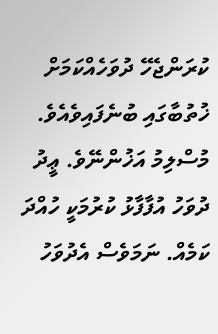ކުރަންޖެހޭ ދުވަހެއްކަމަށް ޚުތުބާގައި ބުނެފައިވެއެވެ.
މުސްލިމު އަޚުންނޭވެ. ޢީދު ދުވަހު އުފާފާޅު ކުރުމަކީ ހުއްދަ ކަމެއް. ނަމަވެސް އެދުވަހު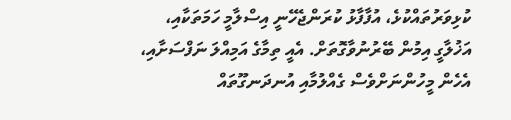ކުޅިވަރުތައްކުޅެ، އުފާފާޅު ކުރަންޖެހޭނީ އިސްލާމީ ހަމަތަކާއި، އަޚުލާގީ އިމުން ބޭރުނުވާގޮތަށް. އެއީ ތިމާގެ އަމިއްލަ ނަފްސަށާއި، އެހެން މީހުންނަށްވެސް ގެއްލުމާއި އުނދަނގޫތައް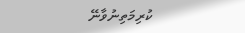ކުރިމަތިނުވާނޭ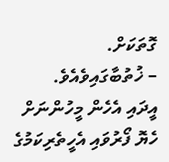ގޮތަކަށް.
– ޚުތުބާގައިވެއެވެ.
އީދައި އެހެން މީހުންނަށް ހެޔޮ ފޯރުވައި އެހީތެރިކަމުގެ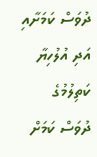ދުވަސް ކަމަށާއި އަދި އުލުހިޔާ ކަތިލުމުގެ ދުވަސް ކަމަށް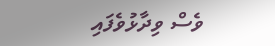ވެސް ވިދާޅުވެފައި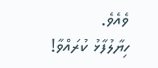ވެއެވެ.
ހިޔާލުފާޅު ކުރައްވާ!